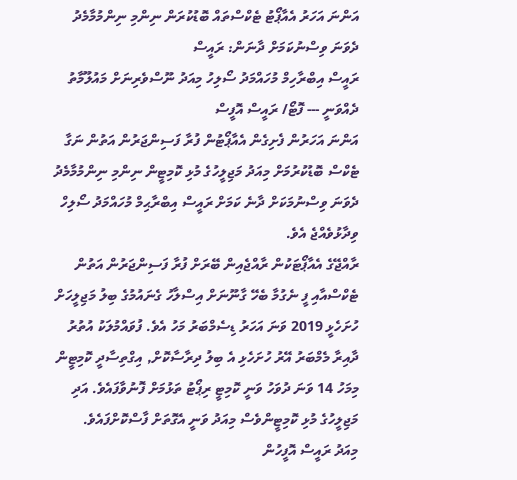އަންނަ އަހަރު އެއާޕޯޓު ޓެކްސްތައް ބޮޑުކުރަން ނިންމި ނިންމުމާމެދު ދެވަނަ ވިސްނުކަމަށް ދާނަން: ރައީސް
ރައީސް އިބްރާހިމް މުހައްމަދު ސޯލިހު މިއަދު ނޫސްވެރިނަށް މައުލޫމާތު ދެއްވަނީ --- ފޮޓޯ/ ރައީސް އޮފީސް
އަންނަ އަހަރުން ފެށިގެން އެއާޕޯޓުން ފުރާ ފަސިންޖަރުން އަތުން ނަގާ ޓެކްސް ބޮޑުކުރުމަށް މިއަދު މަޖިލީހުގެ މުޅި ކޮމިޓީން ނިންމި ނިންމުމާމެދު ދެވަނަ ވިސްނުމަކަށް ދާނެ ކަމަށް ރައީސް އިބްރާޙިމް މުހައްމަދު ސޯލިހް ވިދާޅުވެއްޖެ އެވެ.
ރާއްޖޭގެ އެއާޕޯޓަކުން ރާއްޖެއިން ބޭރަށް ފުރާ ފަސިންޖަރުން އަތުން ޓެކްސްއާއި ފީ ނެގުމާ ބެހޭ ގާނޫނަށް އިސްލާހު ގެނައުމުގެ ބިލު މަޖިލީހަށް ހުށަހެޅީ 2019 ވަނަ އަހަރު ޑިސެމްބަރު މަހު އެވެ. ފުވައްމުލަކު އުތުރު ދާއިރާ މެމްބަރު އޭރު ހުށަހެޅި އެ ބިލު ދިރާސާކޮށް, އިގްތިސާދީ ކޮމިޓީން މިމަހު 14 ވަނަ ދުވަހު ވަނީ ކޮމިޓީ ރިޕޯޓު ތަޅުމަށް ފޮނުވާފައެވެ. އަދި މަޖިލީހުގެ މުޅި ކޮމިޓީންވެސް މިއަދު ވަނީ އެގޮތަށް ފާސްކޮށްފައެވެ.
މިއަދު ރައީސް އޮފީހުން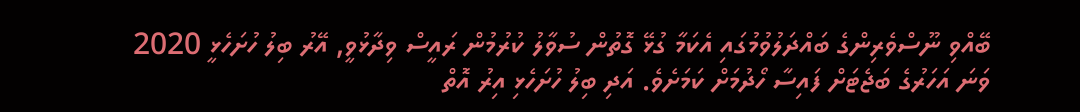ބޭއްވި ނޫސްވެރިންގެ ބައްދަލުވުމުގައި އެކަމާ ގުޅޭ ގޮތުން ސުވާލު ކުރުމުން ރައީސް ވިދާޅުވީ, އޭރު ބިލު ހުށަހެޅީ 2020 ވަނަ އަހަރުގެ ބަޖެޓަށް ފައިސާ ހޯދުމަށް ކަމަށެވެ. އަދި ބިލު ހުށަހެޅި އިރު އޮތް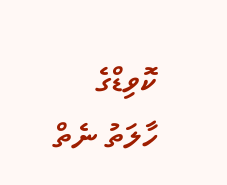ކޮވިޑްގެ ހާލަތު ނެތް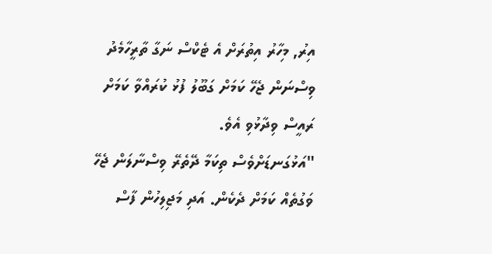އިރު, މިހާރު އިތުރަށް އެ ޓެކްސް ނަގާ ތާރީހާމެދު ވިސްނަން ޖެހޭ ކަމަށް ގަބޫލު ފުޅު ކުރައްވާ ކަމަށް ރައީސް ވިދާޅުވި އެވެ.
"އަޅުގަނޑަށްވެސް ތިކަމާ ދޭތެރޭ ވިސްނާލަން ޖެހޭ ވަގުތެއް ކަމަށް ދެކެން. އަދި މަޖިލިހުން ފާސް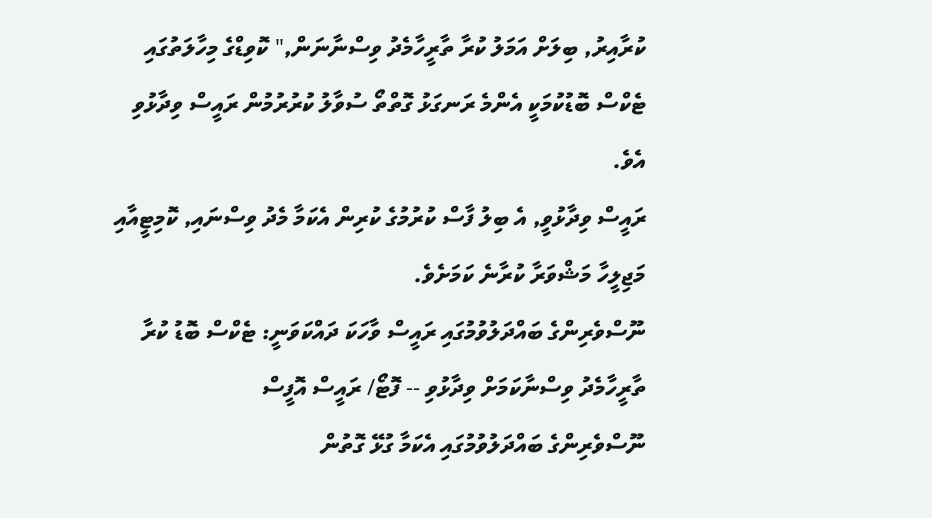ކުރާއިރު, ބިލަށް އަމަލު ކުރާ ތާރީހާމެދު ވިސްނާނަން," ކޮވިޑްގެ މިހާލަތުގައި ޓެކްސް ބޮޑުކުމަކީ އެންމެ ރަނގަޅު ގޮތްތޯ ސުވާލު ކުރުރުމުން ރައީސް ވިދާޅުވި އެވެ.
ރައީސް ވިދާޅުވީ, އެ ބިލު ފާސް ކުރުމުގެ ކުރިން އެކަމާ މެދު ވިސްނައި, ކޮމިޓީއާއި މަޖިލީހާ މަޝްވަރާ ކުރާނެ ކަމަށެވެ.
ނޫސްވެރިންގެ ބައްދަލުވުމުގައި ރައީސް ވާހަކަ ދައްކަވަނީ: ޓެކްސް ބޮޑު ކުރާ ތާރީހާމެދު ވިސްނާކަމަށް ވިދާޅުވި -- ފޮޓޯ/ ރައީސް އޮފީސް
ނޫސްވެރިންގެ ބައްދަލުވުމުގައި އެކަމާ ގުޅޭ ގޮތުން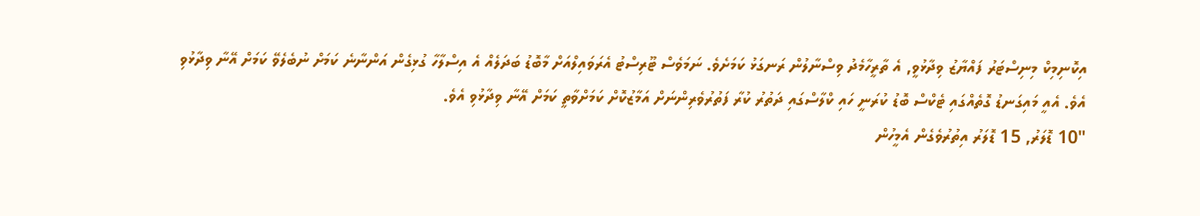އިކޮނިމިކް މިނިސްޓަރު ފައްޔާޒު ވިދާޅުވީ, އެ ތާރީހާމެދު ވިސްނާލުން ރަނގަޅު ކަމަށެވެ. ނަމަވެސް ޓޫރިސްޓު އެރަވައިލްއަށް މާބޮޑު ބަދަލެއް އެ އިސްލާހާ ގުޅިގެން އަންނާނެ ކަމަށް ނުބެލެވޭ ކަމަށް އޭނާ ވިދާޅުވި އެވެ. އެއީ މައިގަނޑު ގޮތެއްގައި ޓެކްސް ބޮޑު ކުރަނީ ހައި ކްލާސްގައި ދަތުރު ކުރާ ފަތުރުވެރިންނަށް އަމާޒުކޮށް ކަމަށްވާތީ ކަމަށް އޭނާ ވިދާޅުވި އެވެ.
"10 ޑޮލަރު, 15 ޑޮލަރު އިތުރުވެގެން އެމީހުން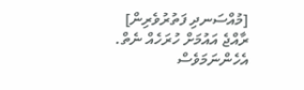[މުއްސަނދި ފަތުރުވެރިން] ރާއްޖެ އައުމަށް ހުރަހެއް ނެތް. އެހެންނަމަވެސް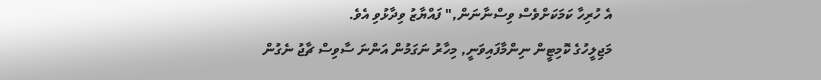އެ ހުރިހާ ކަމަކަށްވެސް ވިސްނާނަން," ފައްޔާޒު ވިދާޅުވި އެވެ.
މަޖިލީހުގެ ކޮމިޓީން ނިންމާފައިވަނީ, މިހާރު ނަގަމުން އަންނަ ސާވިސް ޗާޖު ނެގުން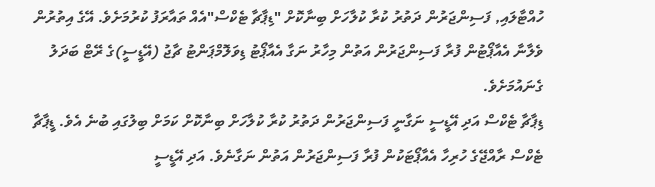ހުއްޓާލައި, ފަސިންޖަރުން ދަތުރު ކުރާ ކުލާހަށް ބިނާކޮށް "ޑިޕާޗާ ޓެކްސް"އެއް ތައާރަފު ކުރުމަށެވެ. އޭގެ އިތުރުން ވެލާނާ އެއާޕޯޓުން ފުރާ ފަސިންޖަރުން އަތުން މިހާރު ނަގާ އެއާޕޯޓު ޑިވަލޮމްޕަންޓު ޗާޖު (އޭޑީސީ)ގެ ރޭޓް ބަދަލު ގެނައުމަށެވެ.
ޑިޕާޗާ ޓެކްސް އަދި އޭޑީސީ ނަގާނީ ފަސިންޖަރުން ދަތުރު ކުރާ ކުލާހަށް ބިނާކޮށް ކަމަށް ބިލުގައި ބުނެ އެވެ. ޑީޕާޗާ ޓެކްސް ރާއްޖޭގެ ހުރިހާ އެއާޕޯޓަކުން ފުރާ ފަސިންޖަރުން އަތުން ނަގާނެވެ. އަދި އޭޑީސީ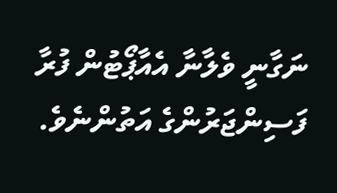ނަގާނީ ވެލާނާ އެއާޕޯޓުން ފުރާ ފަސިންޖަރުންގެ އަތުންނެވެ.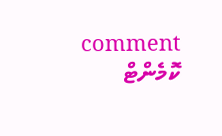comment ކޮމެންޓް